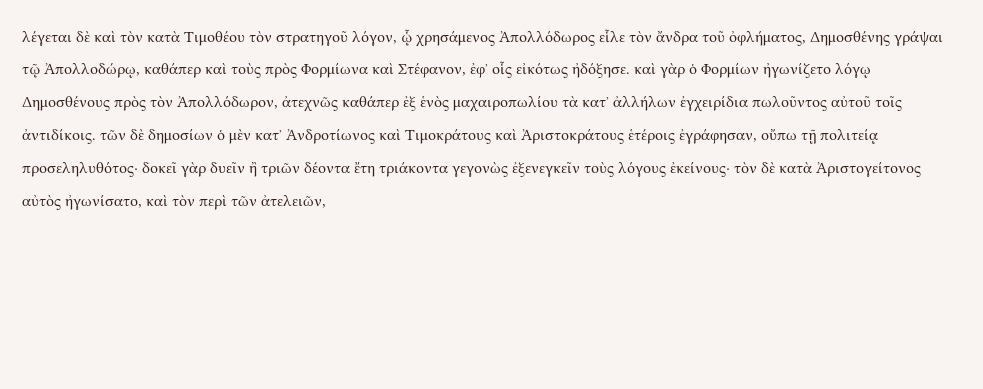λέγεται δὲ καὶ τὸν κατὰ Τιμοθέου τὸν στρατηγοῦ λόγον, ᾧ χρησάμενος Ἀπολλόδωρος εἷλε τὸν ἄνδρα τοῦ ὀφλήματος, Δημοσθένης γράψαι τῷ Ἀπολλοδώρῳ, καθάπερ καὶ τοὺς πρὸς Φορμίωνα καὶ Στέφανον, ἐφʼ οἷς εἰκότως ἠδόξησε. καὶ γὰρ ὁ Φορμίων ἠγωνίζετο λόγῳ Δημοσθένους πρὸς τὸν Ἀπολλόδωρον, ἀτεχνῶς καθάπερ ἐξ ἑνὸς μαχαιροπωλίου τὰ κατʼ ἀλλήλων ἐγχειρίδια πωλοῦντος αὐτοῦ τοῖς ἀντιδίκοις. τῶν δὲ δημοσίων ὁ μὲν κατʼ Ἀνδροτίωνος καὶ Τιμοκράτους καὶ Ἀριστοκράτους ἑτέροις ἐγράφησαν, οὔπω τῇ πολιτείᾳ προσεληλυθότος· δοκεῖ γὰρ δυεῖν ἢ τριῶν δέοντα ἔτη τριάκοντα γεγονὼς ἐξενεγκεῖν τοὺς λόγους ἐκείνους· τὸν δὲ κατὰ Ἀριστογείτονος αὐτὸς ἠγωνίσατο, καὶ τὸν περὶ τῶν ἀτελειῶν,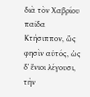διὰ τὸν Χαβρίου παῖδα Κτήσιππον, ὥς φησὶν αὐτός, ὡς δʼ ἔνιοι λέγουσι, τὴν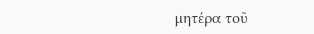μητέρα τοῦ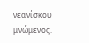νεανίσκου μνώμενος.